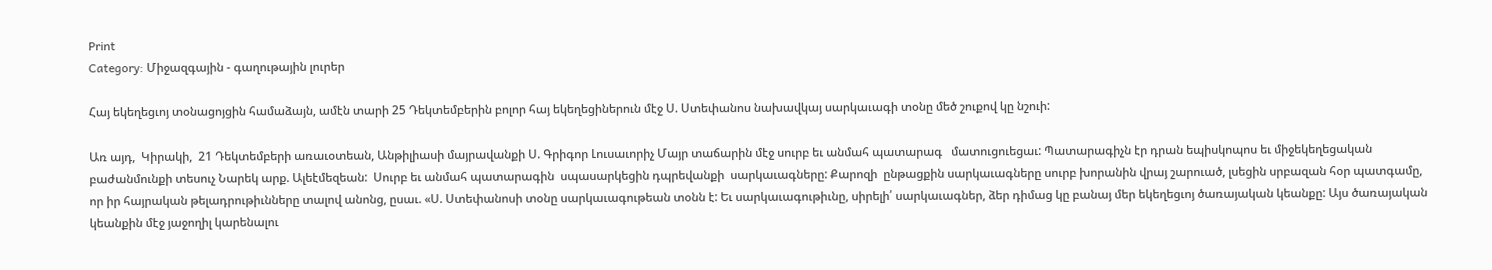Print
Category: Միջազգային - գաղութային լուրեր

Հայ եկեղեցւոյ տօնացոյցին համաձայն, ամէն տարի 25 Դեկտեմբերին բոլոր հայ եկեղեցիներուն մէջ Ս. Ստեփանոս նախավկայ սարկաւագի տօնը մեծ շուքով կը նշուի:

Առ այդ,  Կիրակի,  21 Դեկտեմբերի առաւօտեան, Անթիլիասի մայրավանքի Ս. Գրիգոր Լուսաւորիչ Մայր տաճարին մէջ սուրբ եւ անմահ պատարագ   մատուցուեցաւ: Պատարագիչն էր դրան եպիսկոպոս եւ միջեկեղեցական բաժանմունքի տեսուչ Նարեկ արք. Ալեէմեզեան:  Սուրբ եւ անմահ պատարագին  սպասարկեցին դպրեվանքի  սարկաւագները: Քարոզի  ընթացքին սարկաւագները սուրբ խորանին վրայ շարուած, լսեցին սրբազան հօր պատգամը, որ իր հայրական թելադրութիւնները տալով անոնց, ըսաւ. «Ս. Ստեփանոսի տօնը սարկաւագութեան տօնն է: Եւ սարկաւագութիւնը, սիրելի՛ սարկաւագներ, ձեր դիմաց կը բանայ մեր եկեղեցւոյ ծառայական կեանքը: Այս ծառայական կեանքին մէջ յաջողիլ կարենալու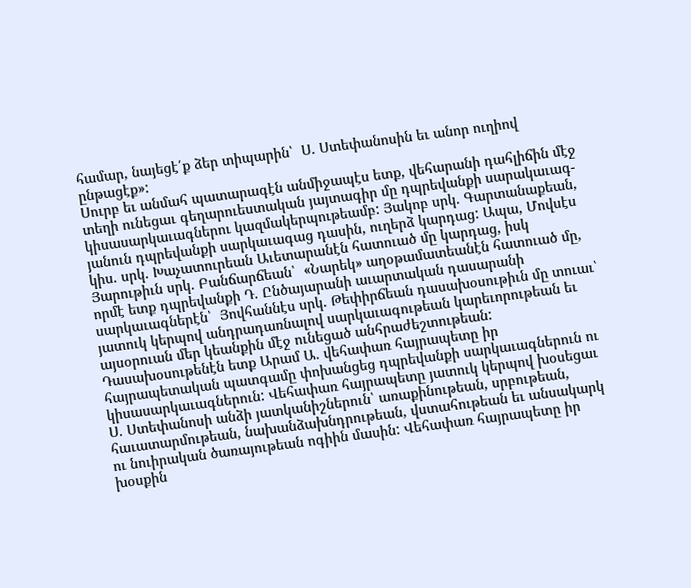համար, նայեցէ՛ք ձեր տիպարին՝  Ս. Ստեփանոսին եւ անոր ուղիով ընթացէք»:
Սուրբ եւ անմահ պատարագէն անմիջապէս ետք, վեհարանի դահլիճին մէջ տեղի ունեցաւ գեղարուեստական յայտագիր մը դպրեվանքի սարակաւագ-կիսասարկաւագներու կազմակերպութեամբ: Յակոբ սրկ. Գարտանաքեան, յանուն դպրեվանքի սարկաւագաց դասին, ուղերձ կարդաց: Ապա, Մովսէս  կիս. սրկ. Խաչատուրեան Աւետարանէն հատուած մը կարդաց, իսկ Յարութիւն սրկ. Բանճարճեան՝  «Նարեկ» աղօթամատեանէն հատուած մը, որմէ ետք դպրեվանքի Դ. Ընծայարանի աւարտական դասարանի սարկաւագներէն՝  Յովհաննէս սրկ. Թեփիրճեան դասախօսութիւն մը տուաւ՝  յատուկ կերպով անդրադառնալով սարկաւագութեան կարեւորութեան եւ այսօրուան մեր կեանքին մէջ ունեցած անհրաժեշտութեան:
Դասախօսութենէն ետք Արամ Ա. վեհափառ հայրապետը իր հայրապետական պատգամը փոխանցեց դպրեվանքի սարկաւագներուն ու կիսասարկաւագներուն: Վեհափառ հայրապետը յատուկ կերպով խօսեցաւ Ս. Ստեփանոսի անձի յատկանիշներուն՝ առաքինութեան, սրբութեան, հաւատարմութեան, նախանձախնդրութեան, վստահութեան եւ անսակարկ ու նուիրական ծառայութեան ոգիին մասին: Վեհափառ հայրապետը իր խօսքին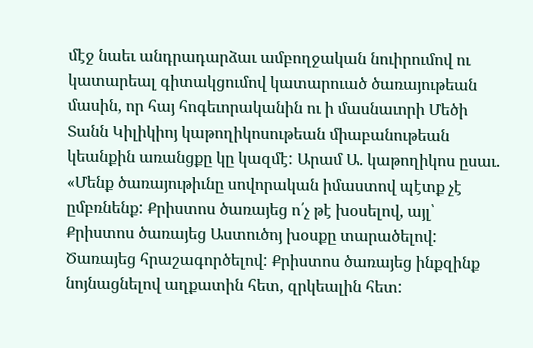մէջ նաեւ անդրադարձաւ ամբողջական նուիրումով ու կատարեալ գիտակցումով կատարուած ծառայութեան մասին, որ հայ հոգեւորականին ու ի մասնաւորի Մեծի Տանն Կիլիկիոյ կաթողիկոսութեան միաբանութեան կեանքին առանցքը կը կազմէ: Արամ Ա. կաթողիկոս ըսաւ. «Մենք ծառայութիւնը սովորական իմաստով պէտք չէ ըմբռնենք: Քրիստոս ծառայեց ո՛չ թէ խօսելով, այլ՝  Քրիստոս ծառայեց Աստուծոյ խօսքը տարածելով: Ծառայեց հրաշագործելով: Քրիստոս ծառայեց ինքզինք  նոյնացնելով աղքատին հետ, զրկեալին հետ: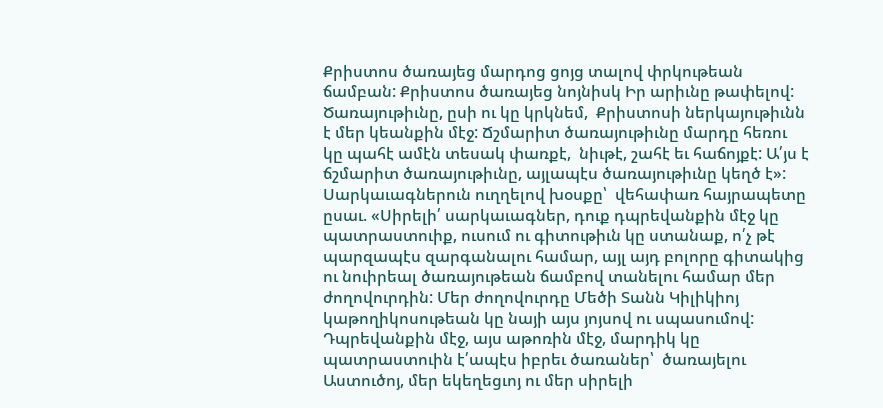Քրիստոս ծառայեց մարդոց ցոյց տալով փրկութեան ճամբան: Քրիստոս ծառայեց նոյնիսկ Իր արիւնը թափելով: Ծառայութիւնը, ըսի ու կը կրկնեմ,  Քրիստոսի ներկայութիւնն է մեր կեանքին մէջ: Ճշմարիտ ծառայութիւնը մարդը հեռու կը պահէ ամէն տեսակ փառքէ,  նիւթէ, շահէ եւ հաճոյքէ: Ա՛յս է ճշմարիտ ծառայութիւնը, այլապէս ծառայութիւնը կեղծ է»:
Սարկաւագներուն ուղղելով խօսքը՝  վեհափառ հայրապետը ըսաւ. «Սիրելի՛ սարկաւագներ, դուք դպրեվանքին մէջ կը պատրաստուիք, ուսում ու գիտութիւն կը ստանաք, ո՛չ թէ պարզապէս զարգանալու համար, այլ այդ բոլորը գիտակից ու նուիրեալ ծառայութեան ճամբով տանելու համար մեր ժողովուրդին: Մեր ժողովուրդը Մեծի Տանն Կիլիկիոյ կաթողիկոսութեան կը նայի այս յոյսով ու սպասումով: Դպրեվանքին մէջ, այս աթոռին մէջ, մարդիկ կը պատրաստուին է՛ապէս իբրեւ ծառաներ՝  ծառայելու Աստուծոյ, մեր եկեղեցւոյ ու մեր սիրելի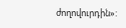ժողովուրդին»: